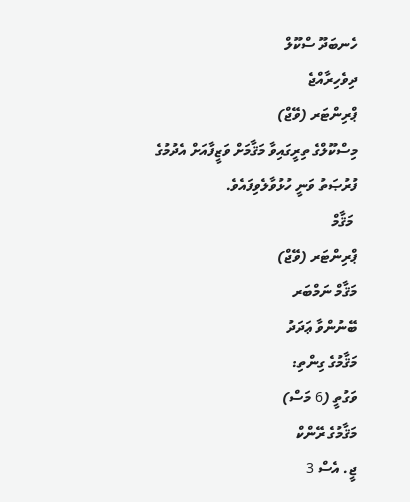ހެނބަދޫ ސްކޫލް
ދިވެހިރާއްޖެ
ޕްރިންޓަރ (ވޭޖް)
މިސްކޫލްގެ ތިރީގައިވާ މަޤާމަށް ވަޒީފާއަށް އެދުމުގެ ފުރުޞަތު ވަނީ ހުޅުވާލެވިފައެވެ.
 މަޤާމް
ޕްރިންޓަރ (ވޭޖް)
މަޤާމް ނަމްބަރ
ބޭނުންވާ ޢަދަދު
މަޤާމުގެ ގިންތި:
ވަގުތީ (6 މަސް)
މަޤާމުގެ ރޭންކް
ޖީ. އެސް 3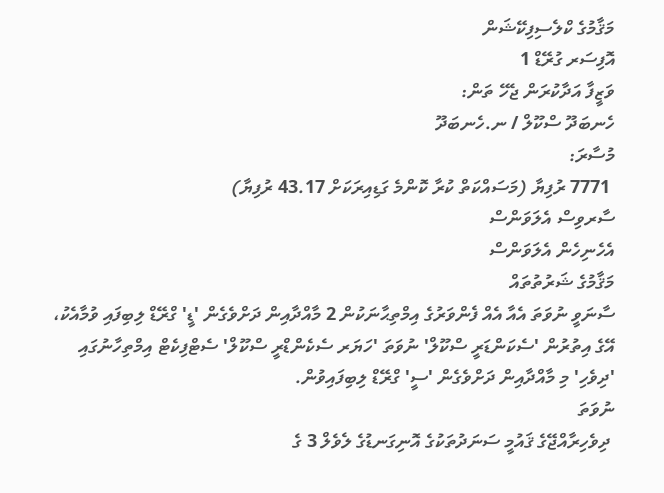މަޤާމުގެ ކްލެސިފިކޭޝަން
އޮފިސަރ ގުރޭޑް 1
ވަޒީފާ އަދާކުރަން ޖެހޭ ތަން:
ހެނބަދޫ ސްކޫލް / ނ.ހެނބަދޫ
މުސާރަ:
 7771 ރުފިޔާ (މަސައްކަތް ކުރާ ކޮންމެ ގަޑިއިރަކަށް 43.17 ރުފިޔާ)
ސާރވިސް އެލަވަންސް
އެހެނިހެން އެލަވަންސް
މަޤާމުގެ ޝަރުތުތައް
ސާނަވީ ނުވަތަ އެއާ އެއް ފެންވަރުގެ އިމްތިޙާނަކުން 2 މާއްދާއިން ދަށްވެގެން 'ޑީ' ގްރޭޑް ލިބިފައި ވުމާއެކު، އޭގެ އިތުރުން 'ސެކަންޑަރީ ސްކޫލް' ނުވަތަ 'ހަޔަރ ސެކެންޑްރީ ސްކޫލް' ސެޓްފިކެޓް އިމްތިހާނުގައި 'ދިވެހި' މި މާއްދާއިން ދަށްވެގެން 'ސީ' ގްރޭޑް ލިބިފައިވުން.
ނުވަތަ
 ދިވެހިރާއްޖޭގެ ޤައުމީ ސަނަދުތަކުގެ އޮނިގަނޑުގެ ލެވެލް 3 ގެ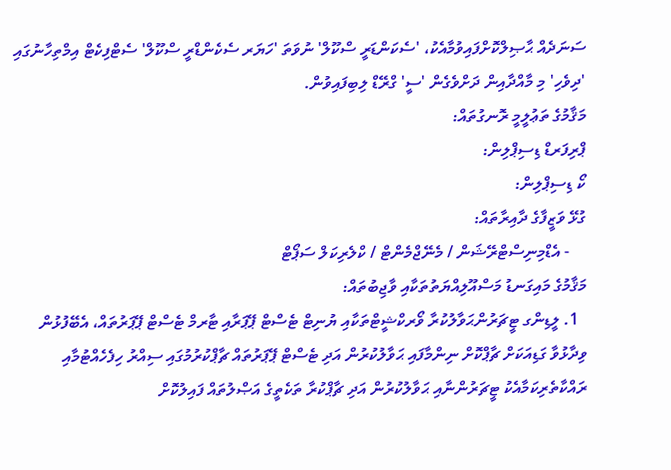ސަނަދެއް ޙާޞިލްކޮށްފައިވުމާއެކު، 'ސެކަންޑަރީ ސްކޫލް' ނުވަތަ 'ހަޔަރ ސެކެންޑްރީ ސްކޫލް' ސެޓްފިކެޓް އިމްތިހާނުގައި 'ދިވެހި' މި މާއްދާއިން ދަށްވެގެން 'ސީ' ގްރޭޑް ލިބިފައިވުން.
މަޤާމުގެ ތަޢުލީމީ ރޮނގުތައް:
ޕްރިފަރޑް ޑިސިޕްލިން:
ކޯ ޑިސިޕްލިން:
ގުޅޭ ވަޒީފާގެ ދާއިރާތައް:
    - އެޑްމިނިސްޓްރޭޝަން / މެނޭޖްމެންޓް / ކްލެރިކަލް ސަޕޯޓް
މަޤާމުގެ މައިގަނޑު މަސްއޫލިއްޔަތުތަކާއި ވާޖިބުތައް:
  1. ލީޑިންގ ޓީޗަރުންޙަވާލުކުރާ ވޯރކްޝީޓްތަކާއި ޔުނިޓް ޓެސްޓް ޕޭޕަރާއި ޓާރމް ޓެސްޓް ޕޭޕަރުތައް، އެބޭފުޅުން ވިދާޅުވާ ގަޑިއަކަށް ޗާޕްކޮށް ނިންމާފައި ޙަވާލުކުރުން އަދި ޓެސްޓް ޕޭޕަރުތައް ޗާޕްކުރުމުގައި ސިއްރު ހިފެހެއްޓުމާއި ރައްކާތެރިކަމާއެކު ޓީޗަރުންނާއި ޙަވާލުކުރުން އަދި ޗާޕްކުރާ ތަކެތީގެ އަޞްލުތައް ފައިލުކޮށް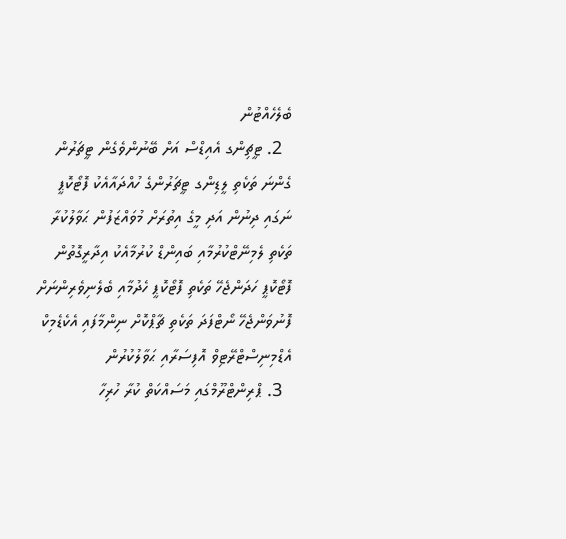ބެލެހެއްޓުން
  2. ޓީޗިންގ އެއިޑްސް އަށް ބޭނުންވެގެން ޓީޗަރުން ގެންނަ ތަކެތި ލީޑިންގ ޓީޗަރުންގެ ހުއްދައާއެކު ފޮޓޯކޮޕީ ނަގައި ދިނުން އަދި މީގެ އިތުރަށް މުވައްޒަފުން ޙަވާލުކުރާ ތަކެތި ލެމިނޭޓްކުރުމާއި ބައިންޑް ކުރުމާއެކު އިދާރީގޮތުން ފޮޓޯކޮޕީ ހަދަންޖެހޭ ތަކެތި ފޮޓޯކޮޕީ ހެދުމާއި ބެލެނިވެރިންނަށް ފޮނުވަންޖެހޭ ނޯޓްފަދަ ތަކެތި ޗާޕްކޮށް ނިންމާފައި އެކެޑެމިކް އެޑްމިނިސްޓްރޭޓިވް އޮފިސަރާއި ޙަވާލުކުރުން
  3. ޕްރިންޓްރޫމްގައި މަސައްކަތް ކުރާ ހުރިހާ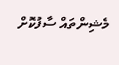މެޝިންތައް ސާފުކޮށް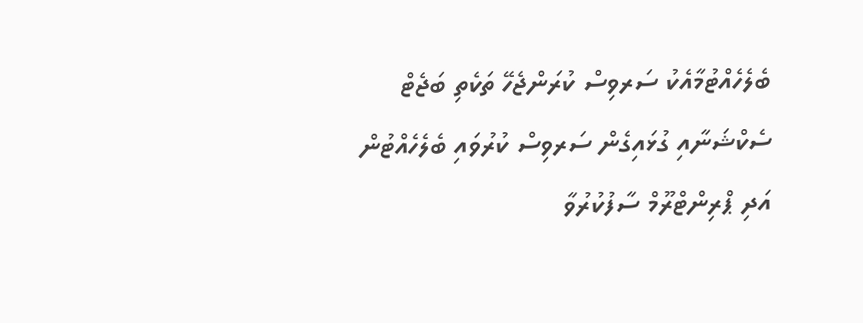ބެލެހެއްޓުމާއެކު ސަރވިސް ކުރަންޖެހޭ ތަކެތި ބަޖެޓް ސެކްޝަނާއި ގުޅައިގެން ސަރވިސް ކުރުވައި ބެލެހެއްޓުން އަދި ޕްރިންޓްރޫމް ސާފުކުރުވާ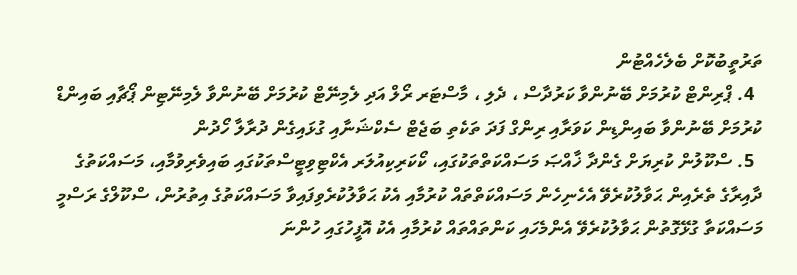ތަރުތީބުކޮށް ބެލެހެއްޓުން
  4. ޕްރިންޓް ކުރުމަށް ބޭނުންވާ ކަރުދާސް ، ދެލި ، މާސްޓަރ ރޯލް އަދި ލެމިނޭޓް ކުރުމަށް ބޭނުންވާ ލެމިނޭޓިން ޕޯޗާއި ބައިންޑް ކުރުމަށް ބޭނުންވާ ބައިންޑިން ކަވަރާއި ރިންގް ފަދަ ތަކެތި ބަޖެޓް ސެކްޝަނާއި ގުޅައިގެން ދުރާލާ ހޯދުން
  5. ސްކޫލުން ކުރިޔަށް ގެންދާ ޚާއްޞަ މަސައްކަތްތަކުގައި، ކޯކަރިކިއުލަރ އެކްޓިވިޓީސްތަކުގައި ބައިވެރިވުމާއި، މަސައްކަތުގެ ދާއިރާގެ ތެރެއިން ޙަވާލުކުރެވޭ އެހެނިހެން މަސައްކަތްތައް ކުރުމާއި އެކު ޙަވާލުކުރެވިފައިވާ މަސައްކަތުގެ އިތުރުން، ސްކޫލްގެ ރަސްމީ މަސައްކަތާ ގުޅޭގޮތުން ޙަވާލުކުރެވޭ އެންމެހައި ކަންތައްތައް ކުރުމާއި އެކު އޮފީހުގައި ހުންނަ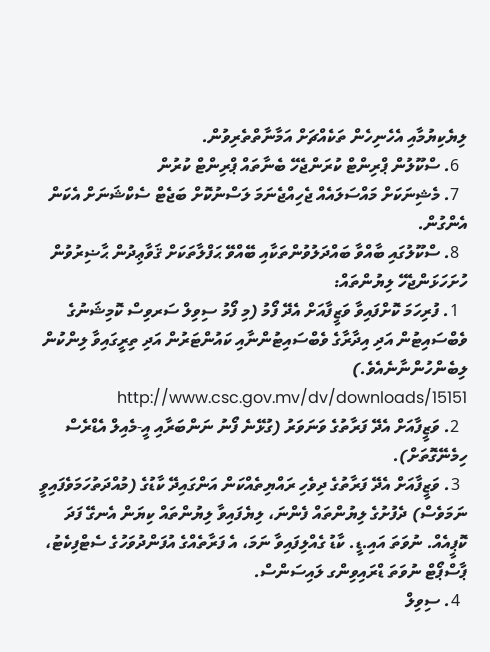ލިޔެކިޔުމާއި އެހެނިހެން ތަކެއްޗަށް އަމާނާތްތެރިވުން.
  6. ސްކޫލުން ޕްރިންޓް ކުރަންޖެހޭ ބެނާތައް ޕްރިންޓް ކުރުން
  7. މެޝިނަކަށް މައްސަލައެއް ޖެހިއްޖެނަމަ ލަސްނުކޮށް ބަޖެޓް ސެކްޝަނަށް އެކަން އެންގުން.
  8. ސްކޫލުގައި ބާއްވާ ބައްދަލުވުންތަކާއި ބޭއްވޭ ޙަފްލާތަކަށް ޤަވާޢިދުން ޙާޟިރުވުން
ހުށަހަޅަންޖެހޭ ލިޔުންތައް:
  1. ފުރިހަމަ ކޮށްފައިވާ ވަޒީފާއަށް އެދޭ ފޯމު (މި ފޯމު ސިވިލް ސަރވިސް ކޮމިޝަނުގެ ވެބްސައިޓުން އަދި އިދާރާގެ ވެބްސައިޓުންނާއި ކައުންޓަރުން އަދި ތިރީގައިވާ ލިންކުން ލިބެންހުންނާނެއެވެ.) http://www.csc.gov.mv/dv/downloads/15151
  2. ވަޒީފާއަށް އެދޭ ފަރާތުގެ ވަނަވަރު (ގުޅޭނެ ފޯނު ނަންބަރާއި އީ-މެއިލް އެޑްރެސް ހިމެނޭގޮތަށް).
  3. ވަޒީފާއަށް އެދޭ ފަރާތުގެ ދިވެހި ރައްޔިތެއްކަން އަންގައިދޭ ކާޑުގެ (މުއްދަތުހަމަވެފައިވީ ނަމަވެސް) ދެފުށުގެ ލިޔުންތައް ފެންނަ، ލިޔެފައިވާ ލިޔުންތައް ކިޔަން އެނގޭ ފަދަ ކޮޕީއެއް. ނުވަތަ އައި.ޑީ. ކާޑު ގެއްލިފައިވާ ނަމަ، އެ ފަރާތެއްގެ އުފަންދުވަހުގެ ސެޓްފިކެޓު، ޕާސްޕޯޓް ނުވަތަ ޑްރައިވިންގ ލައިސަންސް.
  4. ސިވިލް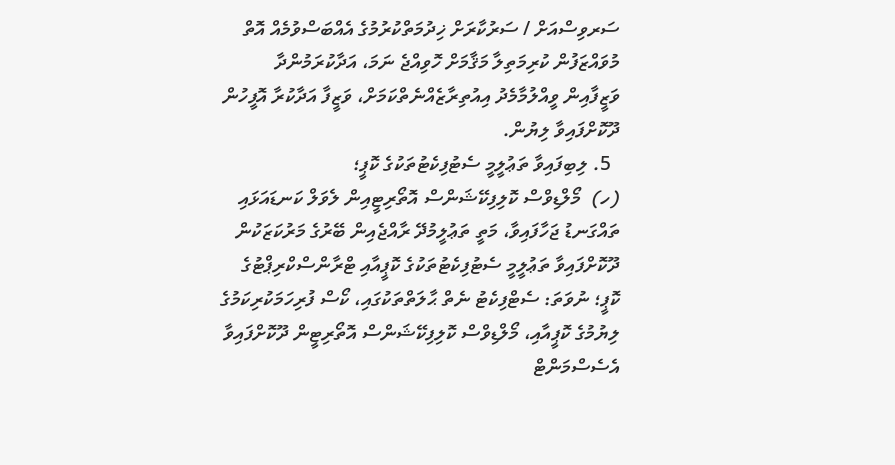ސަރވިސްއަށް / ސަރުކާރަށް ޚިދުމަތްކުރުމުގެ އެއްބަސްވުމެއް އޮތް މުވައްޒަފުން ކުރިމަތިލާ މަޤާމަށް ހޮވިއްޖެ ނަމަ، އަދާކުރަމުންދާ ވަޒީފާއިން ވީއްލުމާމެދު އިއުތިރާޒެއްނެތްކަމަށް، ވަޒީފާ އަދާކުރާ އޮފީހުން ދޫކޮށްފައިވާ ލިޔުން.
  5. ލިބިފައިވާ ތަޢުލީމީ ސެޓުފިކެޓުތަކުގެ ކޮޕީ؛
(ހ)  މޯލްޑިވްސް ކޮލިފިކޭޝަންސް އޮތޯރިޓީއިން ލެވަލް ކަނޑައަޅައި ތައްގަނޑު ޖަހާފައިވާ، މަތީ ތަޢުލީމުދޭ ރާއްޖެއިން ބޭރުގެ މަރުކަޒަކުން ދޫކޮށްފައިވާ ތަޢުލީމީ ސެޓުފިކެޓުތަކުގެ ކޮޕީއާއި ޓްރާންސްކްރިޕްޓުގެ ކޮޕީ؛ ނުވަތަ: ސެޓްފިކެޓު ނެތް ޙާލަތްތަކުގައި، ކޯސް ފުރިހަމަކުރިކަމުގެ ލިޔުމުގެ ކޮޕީއާއި، މޯލްޑިވްސް ކޮލިފިކޭޝަންސް އޮތޯރިޓީން ދޫކޮށްފައިވާ އެސެސްމަންޓް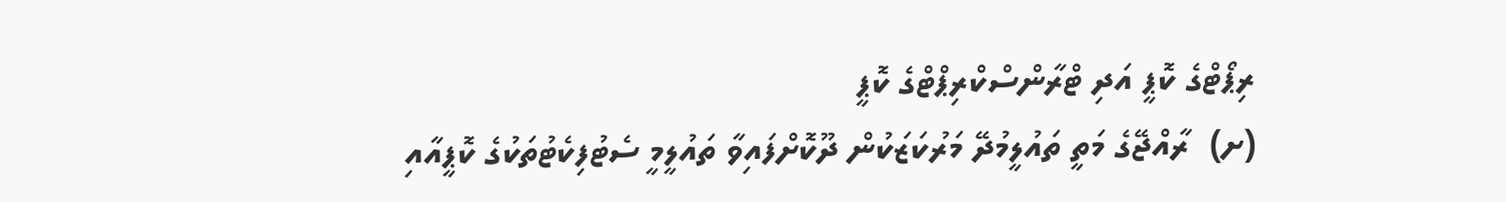ރިޕޯޓްގެ ކޮޕީ އަދި ޓްރާންސްކްރިޕްޓްގެ ކޮޕީ
(ށ)  ރާއްޖޭގެ މަތީ ތައުލީމުދޭ މަރުކަޒަކުން ދޫކޮށްފައިވާ ތައުލީމީ ސެޓުފިކެޓުތަކުގެ ކޮޕީއާއި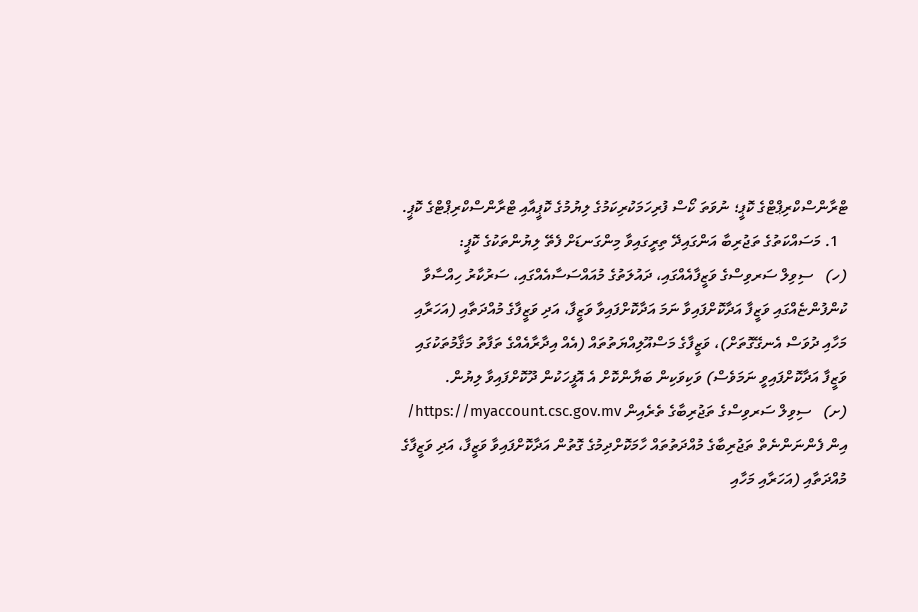ޓްރާންސްކްރިޕްޓްގެ ކޮޕީ؛ ނުވަތަ ކޯސް ފުރިހަމަކުރިކަމުގެ ލިޔުމުގެ ކޮޕީއާއި ޓްރާންސްކްރިޕްޓްގެ ކޮޕީ.
  1. މަސައްކަތުގެ ތަޖުރިބާ އަންގައިދޭ ތިރީގައިވާ މިންގަނޑަށް ފެތޭ ލިޔުންތަކުގެ ކޮޕީ:
(ހ)   ސިވިލް ސަރވިސްގެ ވަޒީފާއެއްގައި، ދައުލަތުގެ މުއައްސަސާއެއްގައި، ސަރުކާރު ހިއްސާވާ ކުންފުންޏެއްގައި ވަޒީފާ އަދާކޮށްފައިވާ ނަމަ އަދާކޮށްފައިވާ ވަޒީފާ، އަދި ވަޒީފާގެ މުއްދަތާއި (އަހަރާއި މަހާއި ދުވަސް އެނގޭގޮތަށް)، ވަޒީފާގެ މަސްއޫލިއްޔަތުތައް (އެއް އިދާރާއެއްގެ ތަފާތު މަޤާމުތަކުގައި ވަޒީފާ އަދާކޮށްފައިވީ ނަމަވެސް) ވަކިވަކިން ބަޔާންކޮށް އެ އޮފީހަކުން ދޫކޮށްފައިވާ ލިޔުން.
(ށ)   ސިވިލް ސަރވިސްގެ ތަޖުރިބާގެ ތެރެއިން https://myaccount.csc.gov.mv/ އިން ފެންނަންނެތް ތަޖުރިބާގެ މުއްދަތުތައް ހާމަކޮށްދިމުގެ ގޮތުން އަދާކޮށްފައިވާ ވަޒީފާ، އަދި ވަޒީފާގެ މުއްދަތާއި (އަހަރާއި މަހާއި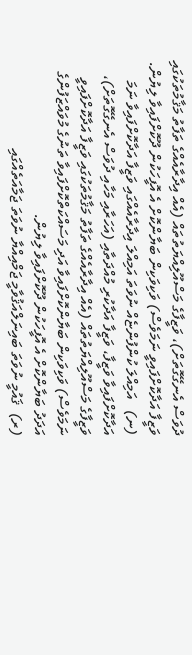ދުވަސް އެނގޭގޮތަށް)، ވަޒީފާގެ މަސްއޫލިއްޔަތުތައް (އެއް އިދާރާއެއްގެ ތަފާތު މަޤާމުތަކުގައި ވަޒީފާ އަދާކޮށްފައިވީ ނަމަވެސް) ވަކިވަކިން ބަޔާންކޮށް އެ އޮފީހަކުން ދޫކޮށްފައިވާ ލިޔުން.
(ނ)   އަމިއްލަ ކުންފުންޏެއް ނުވަތަ އަމިއްލަ އިދާރާއެއްގައި ވަޒީފާ އަދާކޮށްފައިވާ ނަމަ އަދާކޮށްފައިވާ ވަޒީފާ، ވަޒީފާ އަދާކުރި މުއްދަތާއި (އަހަރާއި މަހާއި ދުވަސް އެނގޭގޮތަށް)، ވަޒީފާގެ މަސްއޫލިއްޔަތުތައް (އެއް އިދާރާއެއްގެ ތަފާތު މަޤާމުތަކުގައި ވަޒީފާ އަދާކޮށްފައިވީ ނަމަވެސް) ވަކިވަކިން ބަޔާންކޮށްފައިވާ އަދި މަސައްކަތްކޮށްފައިވާ ތަނުގެ މުވައްޒަފުންގެ އަދަދު ބަޔާންކޮށް އެ އޮފީހަކުން ދޫކޮށްފައިވާ ލިޔުން.
(ރ)  ޤައުމީ ނުވަތަ ބައިނަލްއަޤުވާމީ ޖަމްއިއްޔާ ނުވަތަ ޖަމާއަތެއްގައި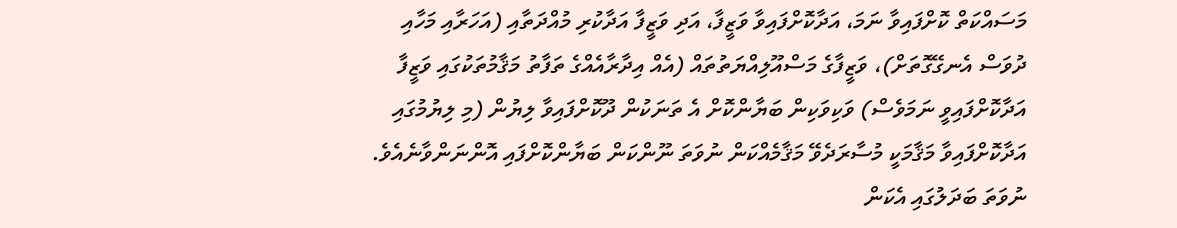މަސައްކަތް ކޮށްފައިވާ ނަމަ، އަދާކޮށްފައިވާ ވަޒީފާ، އަދި ވަޒީފާ އަދާކުރި މުއްދަތާއި (އަހަރާއި މަހާއި ދުވަސް އެނގޭގޮތަށް)، ވަޒީފާގެ މަސްއޫލިއްޔަތުތައް (އެއް އިދާރާއެއްގެ ތަފާތު މަޤާމުތަކުގައި ވަޒީފާ އަދާކޮށްފައިވީ ނަމަވެސް) ވަކިވަކިން ބަޔާންކޮށް އެ ތަނަކުން ދޫކޮށްފައިވާ ލިޔުން (މި ލިޔުމުގައި އަދާކޮށްފައިވާ މަޤާމަކީ މުސާރަދެވޭ މަޤާމެއްކަން ނުވަތަ ނޫންކަން ބަޔާންކޮށްފައި އޮންނަންވާނެއެވެ. ނުވަތަ ބަދަލުގައި އެކަން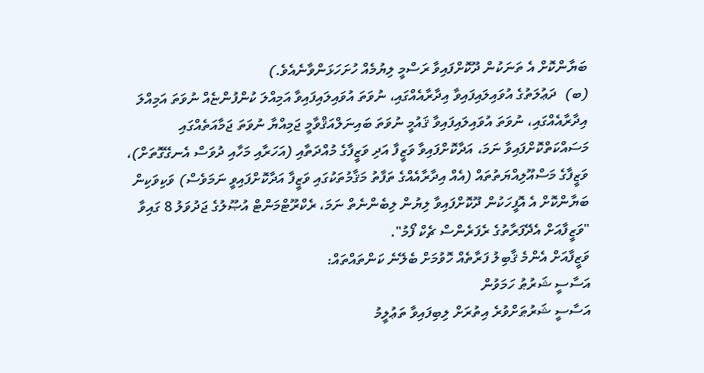ބަޔާންކޮށް އެ ތަނަކުން ދޫކޮށްފައިވާ ރަސްމީ ލިޔުމެއް ހުށަހަޅަންވާނެއެވެ.)
(ބ)  ދަޢުލަތުގެ އުވައިލައިފައިވާ އިދާރާއެއްގައި، ނުވަތަ އުވައިލައިފައިވާ އަމިއްލަ ކުންފުންޏެއް ނުވަތަ އަމިއްލަ އިދާރާއެއްގައި، ނުވަތަ އުވައިލައިފައިވާ ޤައުމީ ނުވަތަ ބައިނަލްއަޤްވާމީ ޖަމިއްޔާ ނުވަތަ ޖަމާއަތެއްގައި މަސައްކަތްކޮށްފައިވާ ނަމަ، އަދާކޮށްފައިވާ ވަޒީފާ އަދި ވަޒީފާގެ މުއްދަތާއި (އަހަރާއި މަހާއި ދުވަސް އެނގޭގޮތަށް)، ވަޒީފާގެ މަސްއޫލިއްޔަތުތައް (އެއް އިދާރާއެއްގެ ތަފާތު މަޤާމުތަކުގައި ވަޒީފާ އަދާކޮށްފައިވީ ނަމަވެސް) ވަކިވަކިން ބަޔާންކޮށް އެ އޮފީހަކުން ދޫކޮށްފައިވާ ލިޔުން ލިބެންނެތް ނަމަ، ރެކްރޫޓްމަންޓް އުޞޫލުގެ ޖަދުވަލު 8 ގައިވާ "ވަޒީފާއަށް އެދޭފަރާތުގެ ރެފަރެންސް ޗެކް ފޯމު".
ވަޒީފާއަށް އެންމެ ޤާބިލު ފަރާތެއް ހޮވުމަށް ބެލޭނެ ކަންތައްތައް:
އަސާސީ ޝަރުޠު ހަމަވުން
އަސާސީ ޝަރުޠަށްވުރެ އިތުރަށް ލިބިފައިވާ ތަޢުލީމު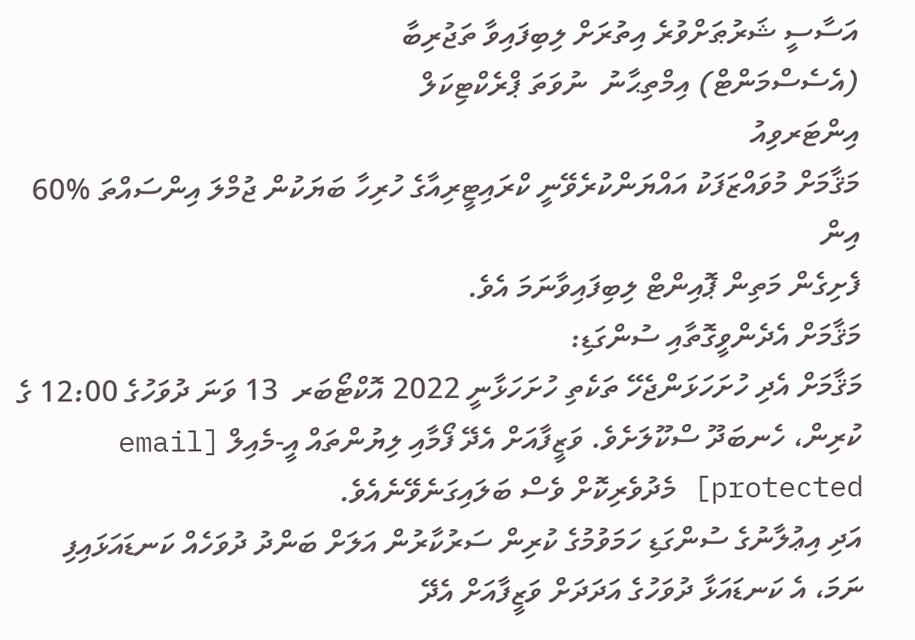އަސާސީ ޝަރުޠަށްވުރެ އިތުރަށް ލިބިފައިވާ ތަޖުރިބާ
(އެސެސްމަންޓް) އިމްތިޙާނު  ނުވަތަ ޕްރެކްޓިކަލް
އިންޓަރވިއު
މަޤާމަށް މުވައްޒަފަކު އައްޔަންކުރެވޭނީ ކްރައިޓީރިއާގެ ހުރިހާ ބަޔަކުން ޖުމްލަ އިންސައްތަ %60 އިން
ފެށިގެން މަތިން ޕޮއިންޓް ލިބިފައިވާނަމަ އެވެ.
މަޤާމަށް އެދެންވީގޮތާއި ސުންގަޑި:
މަޤާމަށް އެދި ހުށަހަޅަންޖެހޭ ތަކެތި ހުށަހަޅާނީ 2022 އޮކްޓޯބަރ  13 ވަނަ ދުވަހުގެ 12:00 ގެ ކުރިން، ހެނބަދޫ ސްކޫލަށެވެ. ވަޒީފާއަށް އެދޭ ފޯމާއި ލިޔުންތައް އީ-މެއިލް [email protected] މެދުވެރިކޮށް ވެސް ބަލައިގަނެވޭނެއެވެ.
އަދި އިޢުލާނުގެ ސުންގަޑި ހަމަވުމުގެ ކުރިން ސަރުކާރުން އަލަށް ބަންދު ދުވަހެއް ކަނޑައަޅައިފި ނަމަ، އެ ކަނޑައަޅާ ދުވަހުގެ އަދަދަށް ވަޒީފާއަށް އެދޭ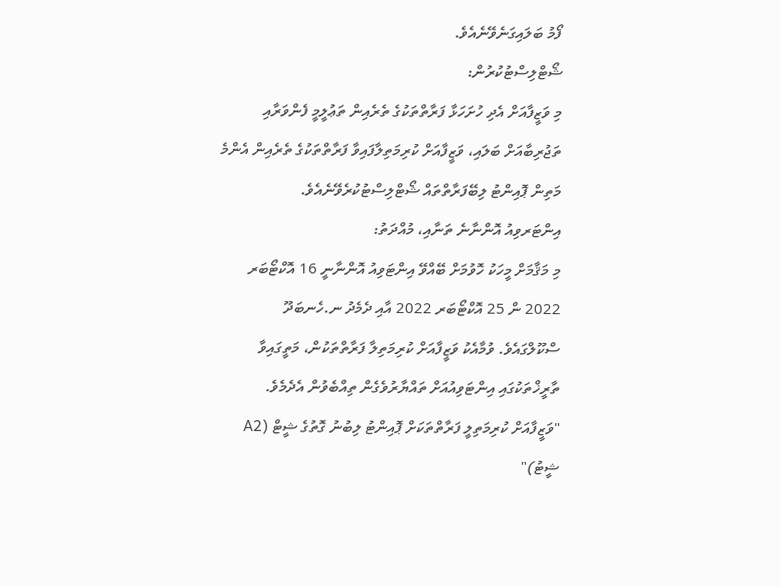ފޯމު ބަލައިގަނެވޭނެއެވެ.
ޝޯޓްލިސްޓުކުރުން:
މި ވަޒީފާއަށް އެދި ހުށަހަޅާ ފަރާތްތަކުގެ ތެރެއިން ތަޢުލީމީ ފެންވަރާއި ތަޖުރިބާއަށް ބަލައި، ވަޒީފާއަށް ކުރިމަތިލާފައިވާ ފަރާތްތަކުގެ ތެރެއިން އެންމެ މަތިން ޕޮއިންޓު ލިބޭފަރާތްތައް ޝޯޓްލިސްޓުކުރެވޭނެއެވެ.
އިންޓަރވިއު އޮންނާނެ ތަނާއި، މުއްދަތު:
މި މަޤާމަށް މީހަކު ހޮވުމަށް ބޭއްވޭ އިންޓަވިއު އޮންނާނީ 16 އޮކްޓޯބަރ 2022 ން 25 އޮކްޓޯބަރ 2022 އާއި ދެމެދު ނ.ހެނބަދޫ ސްކޫލްގައެވެ. ވުމާއެކު ވަޒީފާއަށް ކުރިމަތިލާ ފަރާތްތަކުން، މަތީގައިވާ ތާރީޚްތަކުގައި އިންޓަވިއުއަށް ތައްޔާރުވެގެން ތިއްބެވުން އެދެމެވެ.
"ވަޒީފާއަށް ކުރިމަތިލީ ފަރާތްތަކަށް ޕޮއިންޓު ލިބުނު ގޮތުގެ ޝީޓް (A2 ޝީޓު)"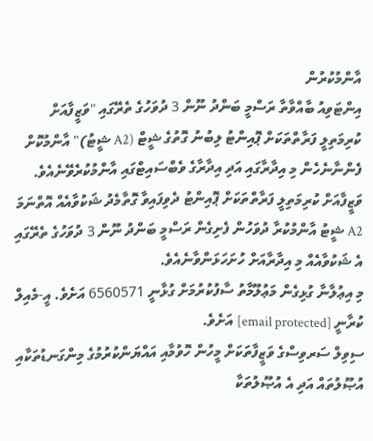އާންމުކުރުން
އިންޓަވިއު ބާއްވާތާ ރަސްމީ ބަންދު ނޫން 3 ދުވަހުގެ ތެރޭގައި "ވަޒީފާއަށް ކުރިމަތިލީ ފަރާތްތަކަށް ޕޮއިންޓު ލިބުނު ގޮތުގެ ޝީޓް (A2 ޝީޓު)" އާންމުކޮށް ފެންނާނެހެން މި އިދާރާގައި އަދި އިދާރާގެ ވެބްސައިޓްގައި އާންމުކުރެވޭނެއެވެ. ވަޒީފާއަށް ކުރިމަތިލީ ފަރާތްތަކަށް ޕޮއިންޓު ދެވިފައިވާ ގޮތާމެދު ޝަކުވާއެއް އޮތްނަމަ A2 ޝީޓު އާންމުކުރާ ދުވަހުން ފެށިގެން ރަސްމީ ބަންދު ނޫން 3 ދުވަހުގެ ތެރޭގައި އެ ޝަކުވާއެއް މި އިދާރާއަށް ހުށަހަޅަންވާނެއެވެ.
މި އިޢުލާނާ ގުޅިގެން މަޢުލޫމާތު ސާފުކުރުމަށް ގުޅާނީ 6560571 އަށެވެ. އީ-މެއިލް ކުރާނީ [email protected] އަށެވެ.
ސިވިލް ސަރވިސްގެ ވަޒީފާތަކަށް މީހުން ހޮވުމާއި އައްޔަންކުރުމުގެ މިންގަނޑުތަކާއި އުޞޫލުތައް އަދި އެ އުޞޫލުތަކާ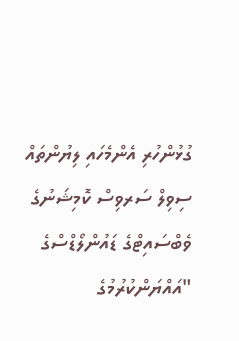ގުޅުންހުރި އެންމެހައި ލިޔުންތައް ސިވިލް ސަރވިސް ކޮމިޝަނުގެ ވެބްސައިޓްގެ ޑައުންލޯޑްސްގެ "އައްޔަންކުރުމުގެ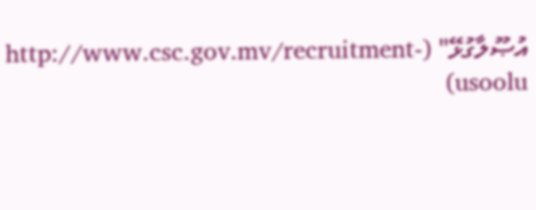އުޞޫލާގުޅޭ" (http://www.csc.gov.mv/recruitment-usoolu)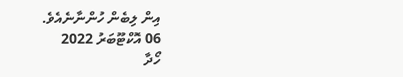އިން ލިބެން ހުންނާނެއެވެ.
06 އޮކްޓޫބަރު 2022
ހޯދާ